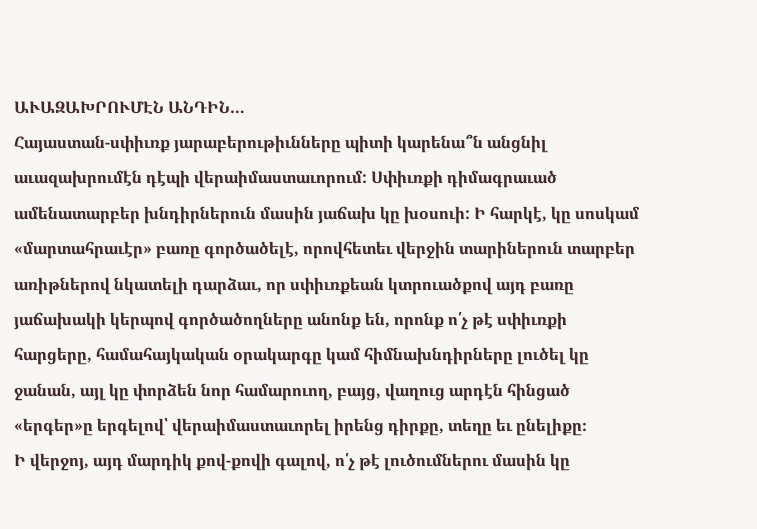ԱՒԱԶԱԽՐՈՒՄԷՆ ԱՆԴԻՆ…
Հայաստան-սփիւռք յարաբերութիւնները պիտի կարենա՞ն անցնիլ աւազախրումէն դէպի վերաիմաստաւորում: Սփիւռքի դիմագրաւած ամենատարբեր խնդիրներուն մասին յաճախ կը խօսուի: Ի հարկէ, կը սոսկամ «մարտահրաւէր» բառը գործածելէ, որովհետեւ վերջին տարիներուն տարբեր առիթներով նկատելի դարձաւ, որ սփիւռքեան կտրուածքով այդ բառը յաճախակի կերպով գործածողները անոնք են, որոնք ո՛չ թէ սփիւռքի հարցերը, համահայկական օրակարգը կամ հիմնախնդիրները լուծել կը ջանան, այլ կը փորձեն նոր համարուող, բայց, վաղուց արդէն հինցած «երգեր»ը երգելով՝ վերաիմաստաւորել իրենց դիրքը, տեղը եւ ընելիքը։
Ի վերջոյ, այդ մարդիկ քով-քովի գալով, ո՛չ թէ լուծումներու մասին կը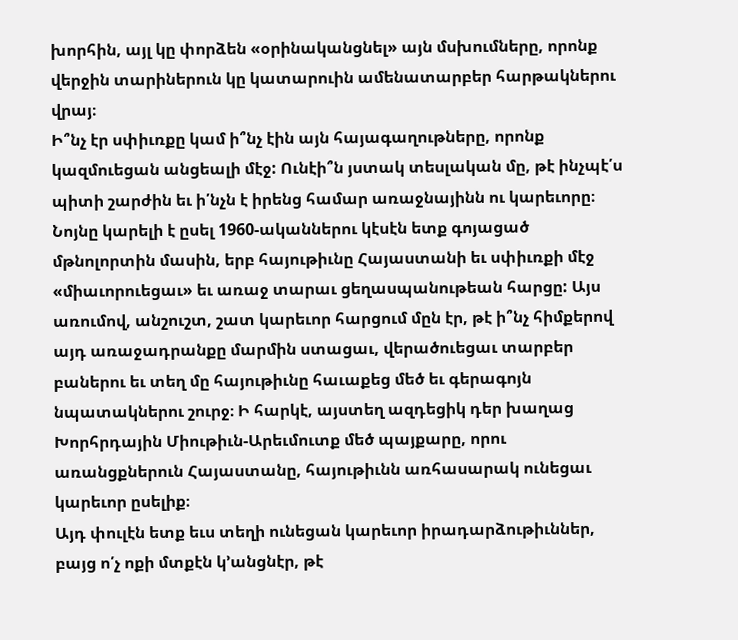խորհին, այլ կը փորձեն «օրինականցնել» այն մսխումները, որոնք վերջին տարիներուն կը կատարուին ամենատարբեր հարթակներու վրայ։
Ի՞նչ էր սփիւռքը կամ ի՞նչ էին այն հայագաղութները, որոնք կազմուեցան անցեալի մէջ: Ունէի՞ն յստակ տեսլական մը, թէ ինչպէ՛ս պիտի շարժին եւ ի՛նչն է իրենց համար առաջնայինն ու կարեւորը։
Նոյնը կարելի է ըսել 1960-ականներու կէսէն ետք գոյացած մթնոլորտին մասին, երբ հայութիւնը Հայաստանի եւ սփիւռքի մէջ «միաւորուեցաւ» եւ առաջ տարաւ ցեղասպանութեան հարցը: Այս առումով, անշուշտ, շատ կարեւոր հարցում մըն էր, թէ ի՞նչ հիմքերով այդ առաջադրանքը մարմին ստացաւ, վերածուեցաւ տարբեր բաներու եւ տեղ մը հայութիւնը հաւաքեց մեծ եւ գերագոյն նպատակներու շուրջ։ Ի հարկէ, այստեղ ազդեցիկ դեր խաղաց Խորհրդային Միութիւն-Արեւմուտք մեծ պայքարը, որու առանցքներուն Հայաստանը, հայութիւնն առհասարակ ունեցաւ կարեւոր ըսելիք։
Այդ փուլէն ետք եւս տեղի ունեցան կարեւոր իրադարձութիւններ, բայց ո՛չ ոքի մտքէն կ՚անցնէր, թէ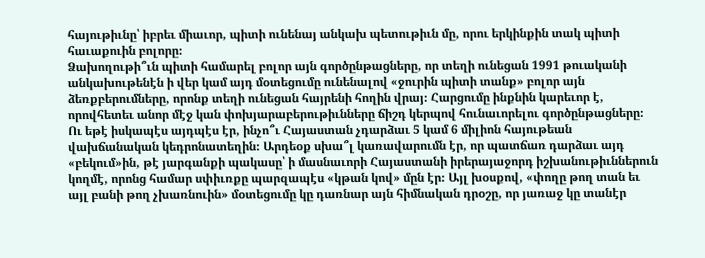հայութիւնը՝ իբրեւ միաւոր, պիտի ունենայ անկախ պետութիւն մը, որու երկինքին տակ պիտի հաւաքուին բոլորը։
Ձախողութի՞ւն պիտի համարել բոլոր այն գործընթացները, որ տեղի ունեցան 1991 թուականի անկախութենէն ի վեր կամ այդ մօտեցումը ունենալով «ջուրին պիտի տանք» բոլոր այն ձեռքբերումները, որոնք տեղի ունեցան հայրենի հողին վրայ։ Հարցումը ինքնին կարեւոր է, որովհետեւ անոր մէջ կան փոխյարաբերութիւնները ճիշդ կերպով հունաւորելու գործընթացները։ Ու եթէ իսկապէս այդպէս էր, ինչո՞ւ Հայաստան չդարձաւ 5 կամ 6 միլիոն հայութեան վախճանական կեդրոնատեղին։ Արդեօք սխա՞լ կառավարումն էր, որ պատճառ դարձաւ այդ «բեկում»ին, թէ յարգանքի պակասը՝ ի մասնաւորի Հայաստանի իրերայաջորդ իշխանութիւններուն կողմէ, որոնց համար սփիւռքը պարզապէս «կթան կով» մըն էր։ Այլ խօսքով, «փողը թող տան եւ այլ բանի թող չխառնուին» մօտեցումը կը դառնար այն հիմնական դրօշը, որ յառաջ կը տանէր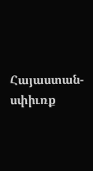Հայաստան-սփիւռք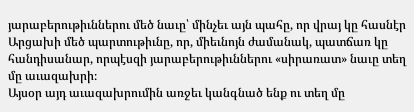յարաբերութիւններու մեծ նաւը՝ մինչեւ այն պահը, որ վրայ կը հասնէր Արցախի մեծ պարտութիւնը, որ, միեւնոյն ժամանակ, պատճառ կը հանդիսանար, որպէսզի յարաբերութիւններու «սիրառատ» նաւը տեղ մը աւազախրի։
Այսօր այդ աւազախրումին առջեւ կանգնած ենք ու տեղ մը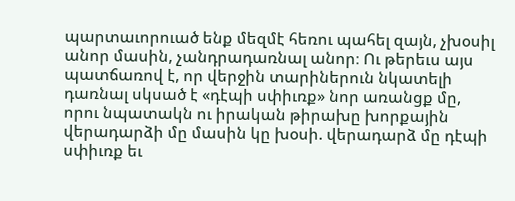պարտաւորուած ենք մեզմէ հեռու պահել զայն, չխօսիլ անոր մասին, չանդրադառնալ անոր։ Ու թերեւս այս պատճառով է, որ վերջին տարիներուն նկատելի դառնալ սկսած է «դէպի սփիւռք» նոր առանցք մը, որու նպատակն ու իրական թիրախը խորքային վերադարձի մը մասին կը խօսի. վերադարձ մը դէպի սփիւռք եւ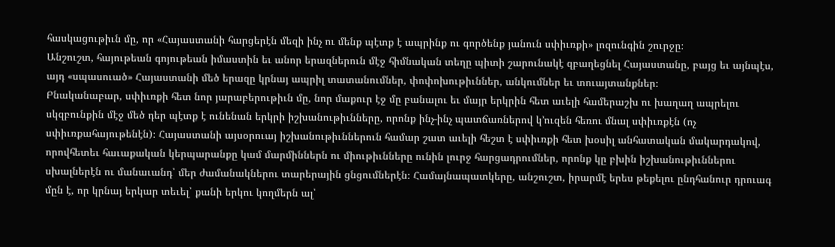հասկացութիւն մը, որ «Հայաստանի հարցերէն մեզի ինչ ու մենք պէտք է ապրինք ու գործենք յանուն սփիւռքի» լոզունգին շուրջը։
Անշուշտ, հայութեան գոյութեան իմաստին եւ անոր երազներուն մէջ հիմնական տեղը պիտի շարունակէ զբաղեցնել Հայաստանը, բայց եւ այնպէս, այդ «սպասուած» Հայաստանի մեծ երազը կրնայ ապրիլ տատանումներ, փոփոխութիւններ, անկումներ եւ տուայտանքներ։
Բնականաբար, սփիւռքի հետ նոր յարաբերութիւն մը, նոր մաքուր էջ մը բանալու եւ մայր երկրին հետ աւելի համերաշխ ու խաղաղ ապրելու սկզբունքին մէջ մեծ դեր պէտք է ունենան երկրի իշխանութիւնները, որոնք ինչ-ինչ պատճառներով կ՚ուզեն հեռու մնալ սփիւռքէն (ոչ սփիւռքահայութենէն)։ Հայաստանի այսօրուայ իշխանութիւններուն համար շատ աւելի հեշտ է սփիւռքի հետ խօսիլ անհատական մակարդակով, որովհետեւ հաւաքական կերպարանքը կամ մարմիններն ու միութիւնները ունին լուրջ հարցադրումներ, որոնք կը բխին իշխանութիւններու սխալներէն ու մանաւանդ՝ մեր ժամանակներու տարերային ցնցումներէն։ Համայնապատկերը, անշուշտ, իրարմէ երես թեքելու ընդհանուր դրուագ մըն է, որ կրնայ երկար տեւել՝ քանի երկու կողմերն ալ՝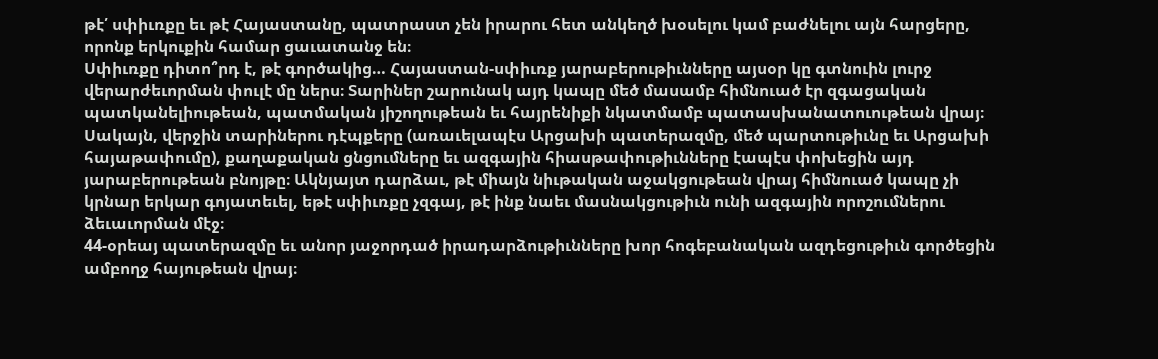թէ՛ սփիւռքը եւ թէ Հայաստանը, պատրաստ չեն իրարու հետ անկեղծ խօսելու կամ բաժնելու այն հարցերը, որոնք երկուքին համար ցաւատանջ են։
Սփիւռքը դիտո՞րդ է, թէ գործակից… Հայաստան-սփիւռք յարաբերութիւնները այսօր կը գտնուին լուրջ վերարժեւորման փուլէ մը ներս։ Տարիներ շարունակ այդ կապը մեծ մասամբ հիմնուած էր զգացական պատկանելիութեան, պատմական յիշողութեան եւ հայրենիքի նկատմամբ պատասխանատուութեան վրայ։ Սակայն, վերջին տարիներու դէպքերը (առաւելապէս Արցախի պատերազմը, մեծ պարտութիւնը եւ Արցախի հայաթափումը), քաղաքական ցնցումները եւ ազգային հիասթափութիւնները էապէս փոխեցին այդ յարաբերութեան բնոյթը։ Ակնյայտ դարձաւ, թէ միայն նիւթական աջակցութեան վրայ հիմնուած կապը չի կրնար երկար գոյատեւել, եթէ սփիւռքը չզգայ, թէ ինք նաեւ մասնակցութիւն ունի ազգային որոշումներու ձեւաւորման մէջ։
44-օրեայ պատերազմը եւ անոր յաջորդած իրադարձութիւնները խոր հոգեբանական ազդեցութիւն գործեցին ամբողջ հայութեան վրայ։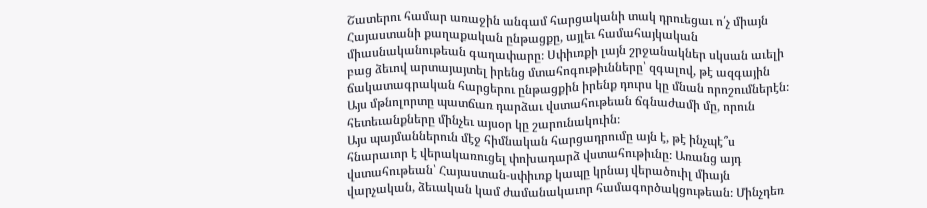Շատերու համար առաջին անգամ հարցականի տակ դրուեցաւ ո՛չ միայն Հայաստանի քաղաքական ընթացքը, այլեւ համահայկական միասնականութեան գաղափարը։ Սփիւռքի լայն շրջանակներ սկսան աւելի բաց ձեւով արտայայտել իրենց մտահոգութիւնները՝ զգալով, թէ ազգային ճակատագրական հարցերու ընթացքին իրենք դուրս կը մնան որոշումներէն։ Այս մթնոլորտը պատճառ դարձաւ վստահութեան ճգնաժամի մը, որուն հետեւանքները մինչեւ այսօր կը շարունակուին։
Այս պայմաններուն մէջ հիմնական հարցադրումը այն է, թէ ինչպէ՞ս հնարաւոր է վերակառուցել փոխադարձ վստահութիւնը։ Առանց այդ վստահութեան՝ Հայաստան-սփիւռք կապը կրնայ վերածուիլ միայն վարչական, ձեւական կամ ժամանակաւոր համագործակցութեան։ Մինչդեռ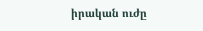իրական ուժը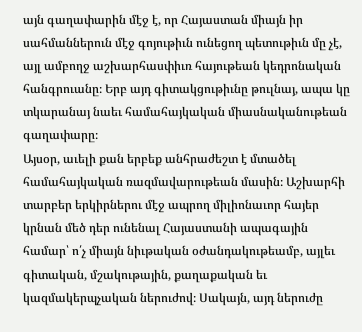այն գաղափարին մէջ է, որ Հայաստան միայն իր սահմաններուն մէջ գոյութիւն ունեցող պետութիւն մը չէ, այլ ամբողջ աշխարհասփիւռ հայութեան կեդրոնական հանգրուանը։ Երբ այդ գիտակցութիւնը թուլնայ, ապա կը տկարանայ նաեւ համահայկական միասնականութեան գաղափարը։
Այսօր, աւելի քան երբեք անհրաժեշտ է մտածել համահայկական ռազմավարութեան մասին։ Աշխարհի տարբեր երկիրներու մէջ ապրող միլիոնաւոր հայեր կրնան մեծ դեր ունենալ Հայաստանի ապագային համար՝ ո՛չ միայն նիւթական օժանդակութեամբ, այլեւ գիտական, մշակութային, քաղաքական եւ կազմակերպչական ներուժով։ Սակայն, այդ ներուժը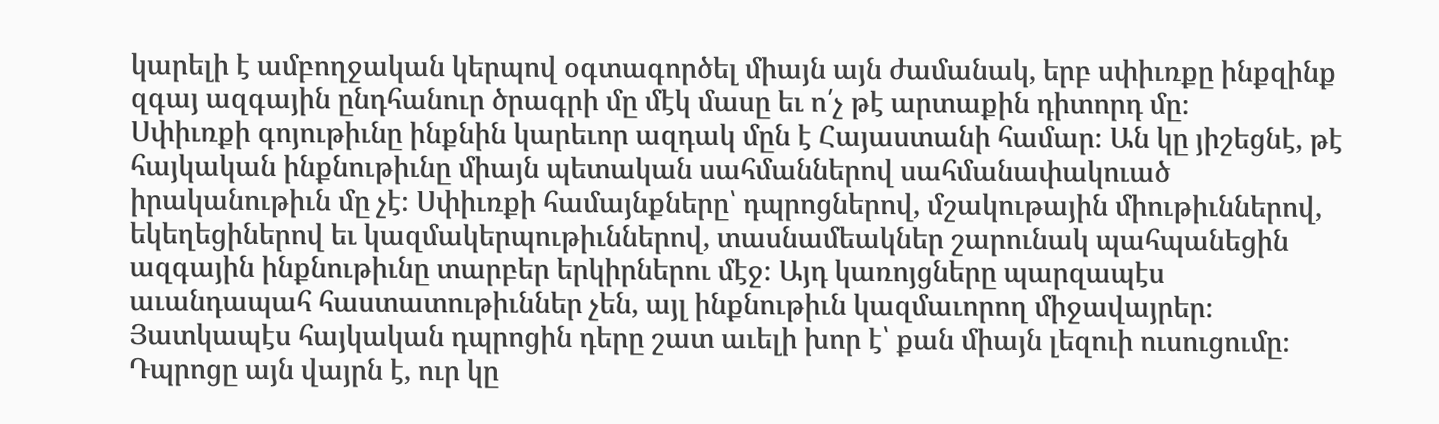կարելի է ամբողջական կերպով օգտագործել միայն այն ժամանակ, երբ սփիւռքը ինքզինք զգայ ազգային ընդհանուր ծրագրի մը մէկ մասը եւ ո՛չ թէ արտաքին դիտորդ մը։
Սփիւռքի գոյութիւնը ինքնին կարեւոր ազդակ մըն է Հայաստանի համար։ Ան կը յիշեցնէ, թէ հայկական ինքնութիւնը միայն պետական սահմաններով սահմանափակուած իրականութիւն մը չէ։ Սփիւռքի համայնքները՝ դպրոցներով, մշակութային միութիւններով, եկեղեցիներով եւ կազմակերպութիւններով, տասնամեակներ շարունակ պահպանեցին ազգային ինքնութիւնը տարբեր երկիրներու մէջ։ Այդ կառոյցները պարզապէս աւանդապահ հաստատութիւններ չեն, այլ ինքնութիւն կազմաւորող միջավայրեր։
Յատկապէս հայկական դպրոցին դերը շատ աւելի խոր է՝ քան միայն լեզուի ուսուցումը։ Դպրոցը այն վայրն է, ուր կը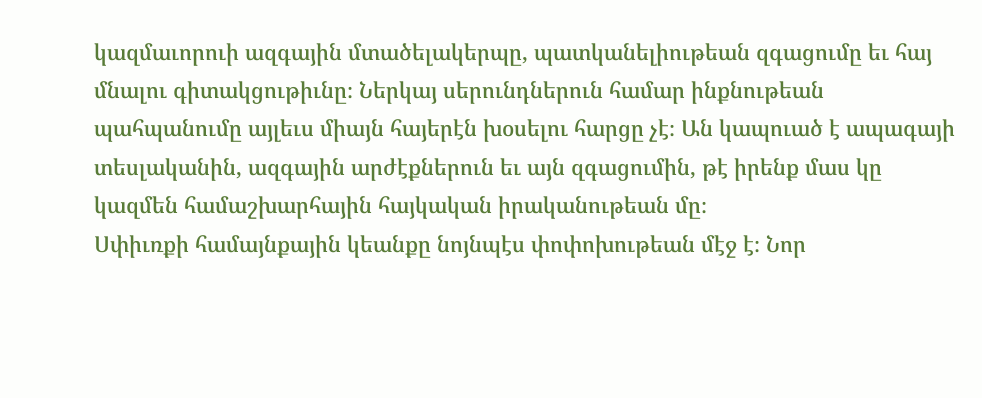կազմաւորուի ազգային մտածելակերպը, պատկանելիութեան զգացումը եւ հայ մնալու գիտակցութիւնը։ Ներկայ սերունդներուն համար ինքնութեան պահպանումը այլեւս միայն հայերէն խօսելու հարցը չէ։ Ան կապուած է ապագայի տեսլականին, ազգային արժէքներուն եւ այն զգացումին, թէ իրենք մաս կը կազմեն համաշխարհային հայկական իրականութեան մը։
Սփիւռքի համայնքային կեանքը նոյնպէս փոփոխութեան մէջ է։ Նոր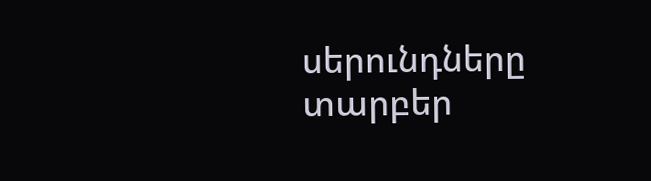սերունդները տարբեր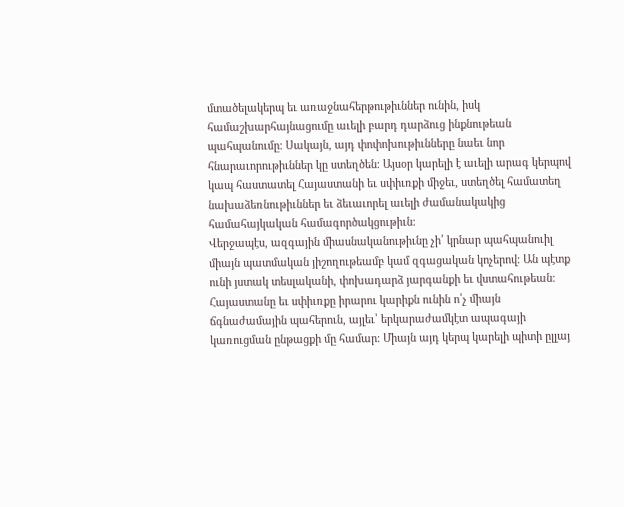մտածելակերպ եւ առաջնահերթութիւններ ունին, իսկ համաշխարհայնացումը աւելի բարդ դարձուց ինքնութեան պահպանումը։ Սակայն, այդ փոփոխութիւնները նաեւ նոր հնարաւորութիւններ կը ստեղծեն։ Այսօր կարելի է աւելի արագ կերպով կապ հաստատել Հայաստանի եւ սփիւռքի միջեւ, ստեղծել համատեղ նախաձեռնութիւններ եւ ձեւաւորել աւելի ժամանակակից համահայկական համագործակցութիւն։
Վերջապէս, ազգային միասնականութիւնը չի՛ կրնար պահպանուիլ միայն պատմական յիշողութեամբ կամ զգացական կոչերով։ Ան պէտք ունի յստակ տեսլականի, փոխադարձ յարգանքի եւ վստահութեան։ Հայաստանը եւ սփիւռքը իրարու կարիքն ունին ո՛չ միայն ճգնաժամային պահերուն, այլեւ՝ երկարաժամկէտ ապագայի կառուցման ընթացքի մը համար։ Միայն այդ կերպ կարելի պիտի ըլլայ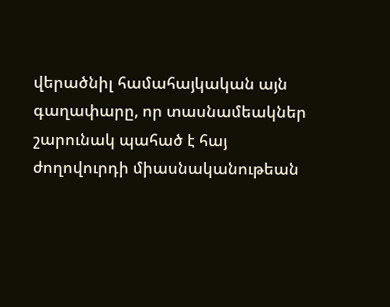վերածնիլ համահայկական այն գաղափարը, որ տասնամեակներ շարունակ պահած է հայ ժողովուրդի միասնականութեան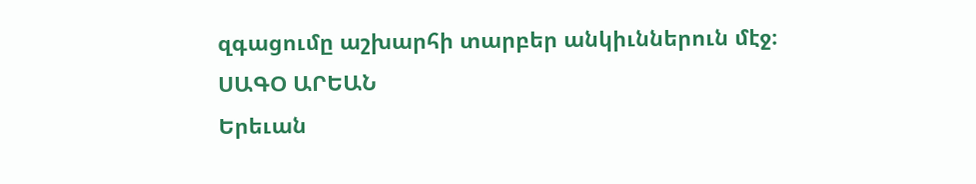զգացումը աշխարհի տարբեր անկիւններուն մէջ։
ՍԱԳՕ ԱՐԵԱՆ
Երեւան